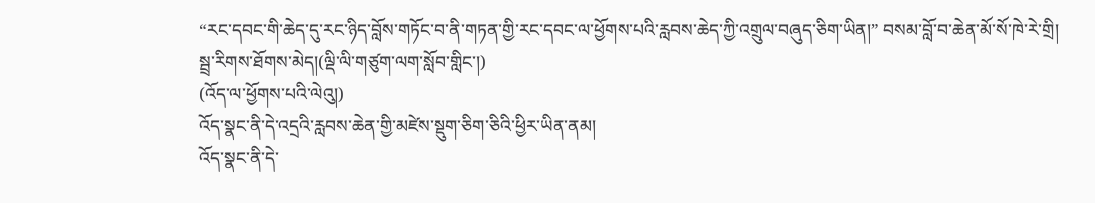“རང་དབང་གི་ཆེད་དུ་རང་ཉིད་བློས་གཏོང་བ་ནི་གཏན་གྱི་རང་དབང་ལ་ཕྱོགས་པའི་རླབས་ཆེད་ཀྱི་འགྲུལ་བཞུད་ཅིག་ཡིན།” བསམ་བློ་བ་ཆེན་མོ་སོ་ཁེ་རེ་གྲི།
སྦྲ་རིགས་ཐོགས་མེད།(ལྡི་ལི་གཙུག་ལག་སློབ་གླིང་།)
(འོད་ལ་ཕྱོགས་པའི་ལེའུ།)
འོད་སྣང་ནི་དེ་འདྲའི་རླབས་ཆེན་གྱི་མཛེས་སྡུག་ཅིག་ཅིའི་ཕྱིར་ཡིན་ནམ།
འོད་སྣང་ནི་དེ་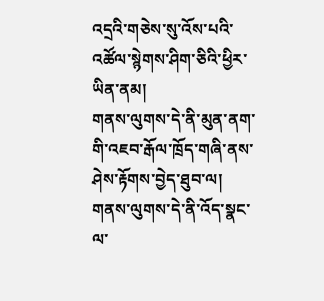འདྲའི་གཅེས་སུ་འོས་པའི་འཚོལ་སྙེགས་ཤིག་ཅིའི་ཕྱིར་ཡིན་ནམ།
གནས་ལུགས་དེ་ནི་མུན་ནག་གི་འཇབ་རྒོལ་ཁྲོད་གཞི་ནས་ཤེས་རྟོགས་བྱེད་ཐུབ་ལ།
གནས་ལུགས་དེ་ནི་འོད་སྣང་ལ་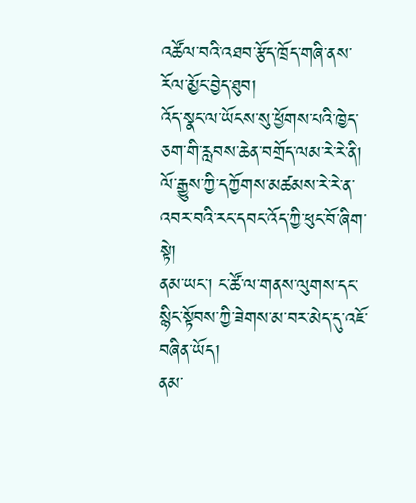འཚོལ་བའི་འཐབ་རྩོད་ཁྲོད་གཞི་ནས་རོལ་མྱོང་བྱེད་ཐུབ།
འོད་སྣང་ལ་ཡོངས་སུ་ཕྱོགས་པའི་ཁྱེད་ཅག་གི་རླབས་ཆེན་བགྲོད་ལམ་རེ་རེ་ནི།
ལོ་རྒྱུས་ཀྱི་དཀྱོགས་མཚམས་རེ་རེ་ན་འབར་བའི་རང་དབང་འོད་ཀྱི་ཕུང་བོ་ཞིག་སྟེ།
ནམ་ཡང་། ང་ཚོ་ལ་གནས་ལུགས་དང་སྙིང་སྟོབས་ཀྱི་ཟེགས་མ་བར་མེད་དུ་འཇོ་བཞིན་ཡོད།
ནམ་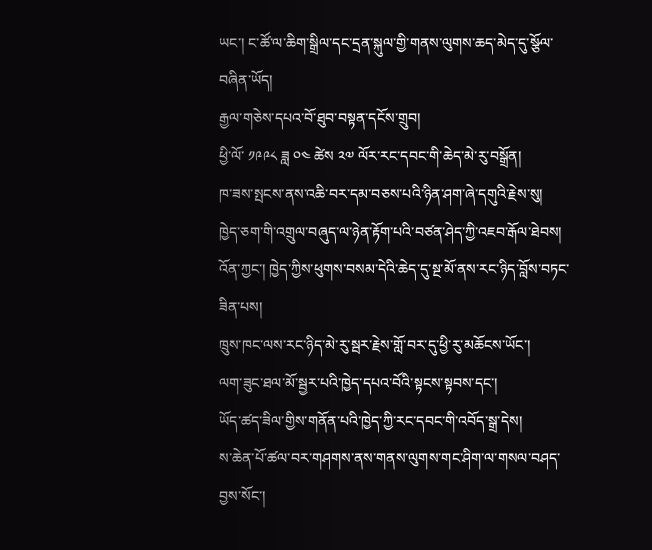ཡང་། ང་ཚོ་ལ་ཆིག་སྒྲིལ་དང་དྲན་སྐུལ་གྱི་གནས་ལུགས་ཆད་མེད་དུ་སྩོལ་བཞིན་ཡོད།
རྒྱལ་གཅེས་དཔའ་བོ་ཐུབ་བསྟན་དངོས་གྲུབ།
ཕྱི་ལོ་ ༡༩༩༨ ཟླ ༠༤ ཚེས ༢༧ ལོར་རང་དབང་གི་ཆེད་མེ་རུ་བསྒྲོན།
ཁ་ཟས་སྤངས་ནས་འཆི་བར་དམ་བཅས་པའི་ཉིན་ཤག་ཞེ་དགུའི་རྗེས་སུ།
ཁྱེད་ཅག་གི་འགྲུལ་བཞུད་ལ་ཉེན་རྟོག་པའི་བཙན་ཤེད་ཀྱི་འཇབ་རྒོལ་ཐེབས།
འོན་ཀྱང་། ཁྱེད་ཀྱིས་ཕུགས་བསམ་དེའི་ཆེད་དུ་སྔ་མོ་ནས་རང་ཉིད་བློས་བཏང་ཟིན་པས།
ཁྲུས་ཁང་ལས་རང་ཉིད་མེ་རུ་སྦར་རྗེས་གློ་བར་དུ་ཕྱི་རུ་མཆོངས་ཡོང་།
ལག་ཟུང་ཐལ་མོ་སྦྱར་པའི་ཁྱེད་དཔའ་བོའི་སྟངས་སྟབས་དང་།
ཡོད་ཚད་ཟིལ་གྱིས་གནོན་པའི་ཁྱེད་ཀྱི་རང་དབང་གི་འབོད་སྒྲ་དེས།
ས་ཆེན་པོ་ཚལ་བར་གཤགས་ནས་གནས་ལུགས་གང་ཤིག་ལ་གསལ་བཤད་བྱས་སོང་།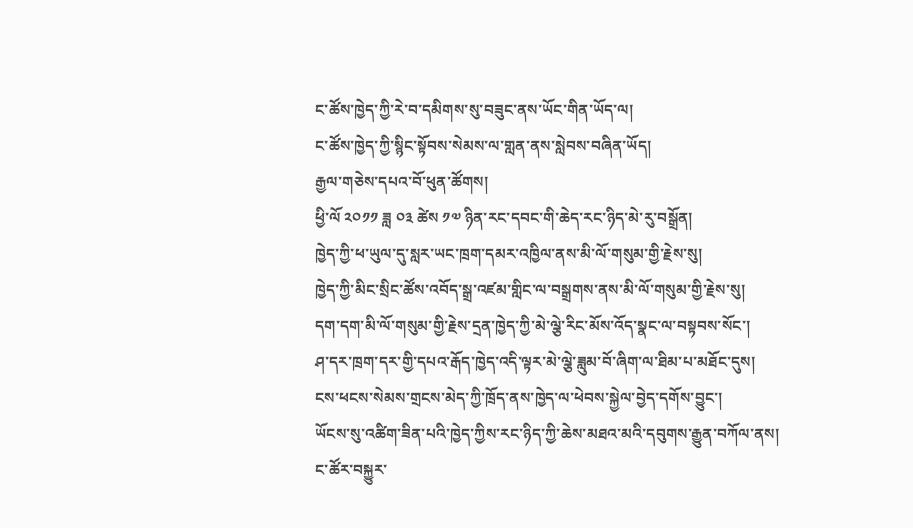ང་ཚོས་ཁྱེད་ཀྱི་རེ་བ་དམིགས་སུ་བཟུང་ནས་ཡོང་གིན་ཡོད་ལ།
ང་ཚོས་ཁྱེད་ཀྱི་སྙིང་སྟོབས་སེམས་ལ་གླན་ནས་སླེབས་བཞིན་ཡོད།
རྒྱལ་གཅེས་དཔའ་བོ་ཕུན་ཚོགས།
ཕྱི་ལོ ༢༠༡༡ ཟླ ༠༣ ཚེས ༡༧ ཉིན་རང་དབང་གི་ཆེད་རང་ཉིད་མེ་རུ་བསྒྲོན།
ཁྱེད་ཀྱི་ཕ་ཡུལ་དུ་སླར་ཡང་ཁྲག་དམར་འཁྱིལ་ནས་མི་ལོ་གསུམ་གྱི་རྗེས་སུ།
ཁྱེད་ཀྱི་མིང་སྲིང་ཚོས་འབོད་སྒྲ་འཛམ་གླིང་ལ་བསྒྲགས་ནས་མི་ལོ་གསུམ་གྱི་རྗེས་སུ།
དག་དག་མི་ལོ་གསུམ་གྱི་རྗེས་དྲན་ཁྱེད་ཀྱི་མེ་ལྕེ་རིང་མོས་འོད་སྣང་ལ་བསྟབས་སོང་།
ཤ་དར་ཁྲག་དར་གྱི་དཔའ་རྒོད་ཁྱེད་འདི་ལྟར་མེ་ལྕེ་ཟླུམ་བོ་ཞིག་ལ་ཐིམ་པ་མཐོང་དུས།
ངས་ཕངས་སེམས་གྲངས་མེད་ཀྱི་ཁྲོད་ནས་ཁྱེད་ལ་ཕེབས་སྐྱེལ་བྱེད་དགོས་བྱུང་།
ཡོངས་སུ་འཚིག་ཟིན་པའི་ཁྱེད་ཀྱིས་རང་ཉིད་ཀྱི་ཆེས་མཐའ་མའི་དབུགས་རྒྱུན་བཀོལ་ནས།
ང་ཚོར་བསྐྱུར་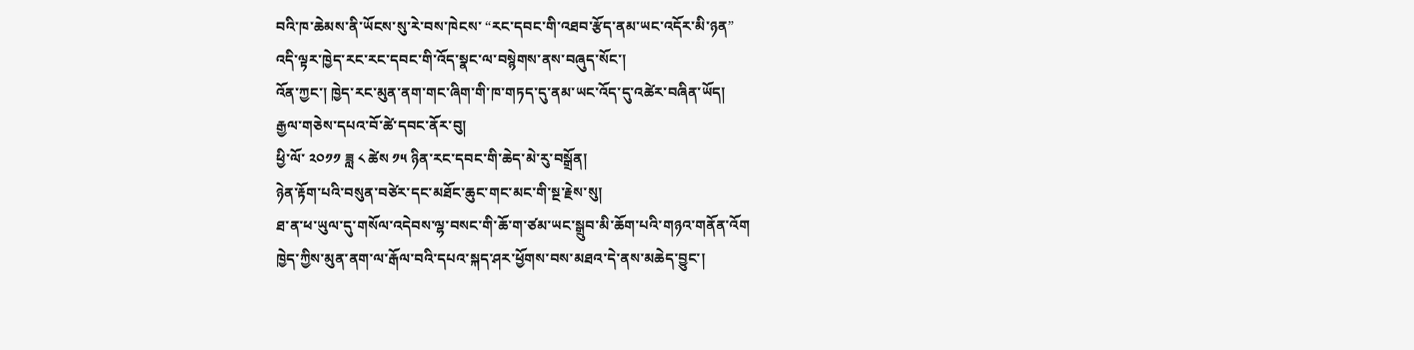བའི་ཁ་ཆེམས་ནི་ཡོངས་སུ་རེ་བས་ཁེངས་ “རང་དབང་གི་འཐབ་རྩོད་ནམ་ཡང་འདོར་མི་ཉན”
འདི་ལྟར་ཁྱེད་རང་རང་དབང་གི་འོད་སྣང་ལ་བསྙེགས་ནས་བཞུད་སོང་།
འོན་ཀྱང་། ཁྱེད་རང་མུན་ནག་གང་ཞིག་གི་ཁ་གཏད་དུ་ནམ་ཡང་འོད་དུ་འཚེར་བཞིན་ཡོད།
རྒྱལ་གཅེས་དཔའ་བོ་ཚེ་དབང་ནོར་བུ།
ཕྱི་ལོ་ ༢༠༡༡ ཟླ ༨ ཚེས ༡༥ ཉིན་རང་དབང་གི་ཆེད་མེ་རུ་བསྒྲོན།
ཉེན་རྟོག་པའི་བསུན་བཙེར་དང་མཐོང་ཆུང་གང་མང་གི་སྔ་རྗེས་སུ།
ཐ་ན་ཕ་ཡུལ་དུ་གསོལ་འདེབས་ལྷ་བསང་གི་ཆོ་ག་ཙམ་ཡང་སྒྲུབ་མི་ཆོག་པའི་གཉའ་གནོན་འོག
ཁྱེད་ཀྱིས་མུན་ནག་ལ་རྒོལ་བའི་དཔའ་སྐད་ཤར་ཕྱོགས་བས་མཐའ་དེ་ནས་མཆེད་བྱུང་།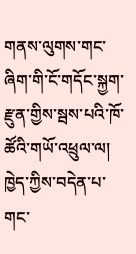གནས་ལུགས་གང་ཞིག་གི་ངོ་གདོང་སྐྱག་རྫུན་གྱིས་སྦས་པའི་ཁོ་ཚོའི་གཡོ་འཕྲུལ་ལ།
ཁྱེད་ཀྱིས་བདེན་པ་གང་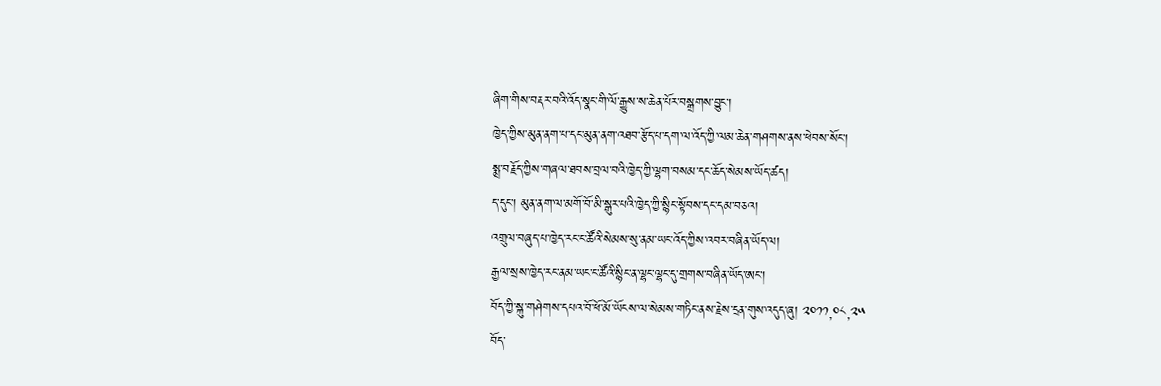ཞིག་གིས་བརྡར་བའི་འོད་སྣང་གི་ལོ་རྒྱུས་ས་ཆེན་པོར་བསྒྲགས་བྱུང་།
ཁྱེད་ཀྱིས་མུན་ནག་པ་དང་མུན་ནག་འཐབ་རྩོད་པ་དག་ལ་འོད་ཀྱི་ལམ་ཆེན་གཤགས་ནས་ཕེབས་སོང་།
སྨྲ་བརྗོད་ཀྱིས་གཞལ་ཐབས་བྲལ་བའི་ཁྱེད་ཀྱི་ལྷག་བསམ་དང་ཆོད་སེམས་ཡོད་ཚད།
ད་དུང་། མུན་ནག་ལ་མགོ་བོ་མི་སྒུར་པའི་ཁྱེད་ཀྱི་སྙིང་སྟོབས་དང་དམ་བཅའ།
འགྲུལ་བཞུད་པ་ཁྱེད་རང་ང་ཚོའི་སེམས་སུ་ནམ་ཡང་འོད་ཀྱིས་འབར་བཞིན་ཡོད་ལ།
རྒྱལ་སྲས་ཁྱེད་རང་ནམ་ཡང་ང་ཚོའི་སྙིང་ན་ལྷང་ལྷང་དུ་གྲགས་བཞིན་ཡོད་ཨང་།
བོད་ཀྱི་སྐུ་གཤེགས་དཔའ་བོ་ཕོ་མོ་ཡོངས་ལ་སེམས་གཏིང་ནས་རྗེས་དྲན་གུས་འདུད་ཞུ། ༢༠༡༡,༠༨,༢༥
བོད་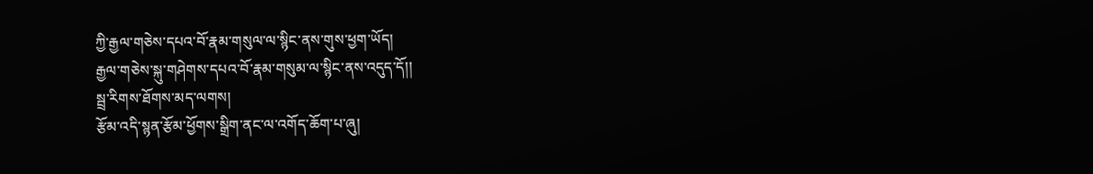ཀྱི་རྒྱལ་གཅེས་དཔའ་བོ་རྣམ་གསུལ་ལ་སྙིང་ནས་གུས་ཕྱག་ཡོད།
རྒྱལ་གཅེས་སྐུ་གཤེགས་དཔའ་བོ་རྣམ་གསུམ་ལ་སྙིང་ནས་འདུད་དོ།།
སྦྲ་རིགས་ཐོགས་མད་ལགས།
རྩོམ་འདི་སྙན་རྩོམ་ཕྱོགས་སྒྲིག་ནང་ལ་འགོད་ཆོག་པ་ཞུ།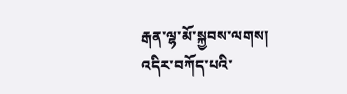རྒན་ལྷ་མོ་སྐྱབས་ལགས།
འདིར་བཀོད་པའི་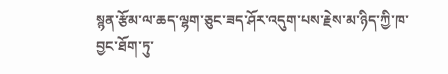སྙན་རྩོམ་ལ་ཆད་ལྷག་ཅུང་ཟད་ཤོར་འདུག་པས་རྗེས་མ་ཉིད་ཀྱི་ཁ་བྱང་ཐོག་ཏུ་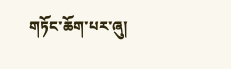གཏོང་ཆོག་པར་ཞུ།